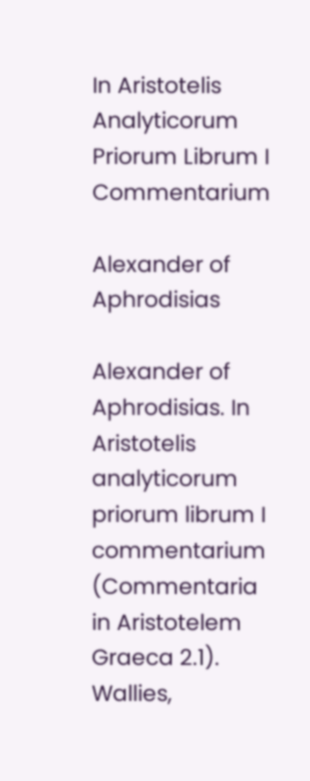In Aristotelis Analyticorum Priorum Librum I Commentarium

Alexander of Aphrodisias

Alexander of Aphrodisias. In Aristotelis analyticorum priorum librum I commentarium (Commentaria in Aristotelem Graeca 2.1). Wallies,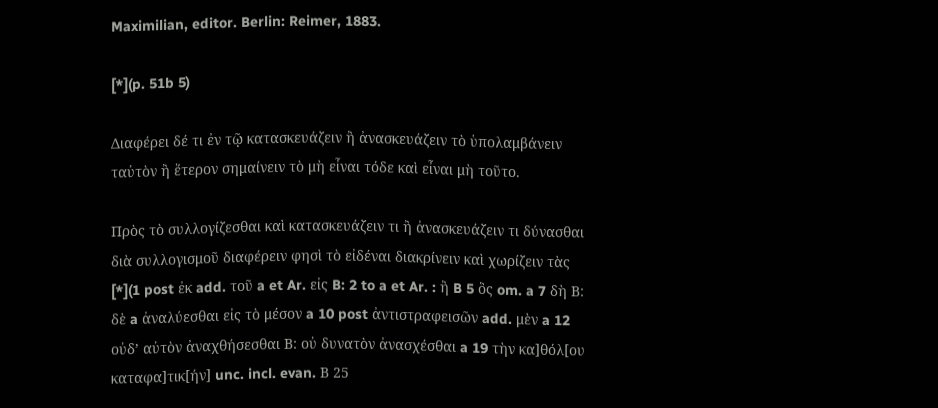Maximilian, editor. Berlin: Reimer, 1883.

[*](p. 51b 5)

Διαφέρει δέ τι ἐν τῷ κατασκευάζειν ἢ ἀνασκευάζειν τὸ ὑπολαμβάνειν ταὐτὸν ἢ ἕτερον σημαίνειν τὸ μὴ εἶναι τόδε καὶ εἶναι μὴ τοῦτο.

Πρὸς τὸ συλλογίζεσθαι καὶ κατασκευάζειν τι ἢ ἀνασκευάζειν τι δύνασθαι διὰ συλλογισμοῦ διαφέρειν φησὶ τὸ εἰδέναι διακρίνειν καὶ χωρίζειν τὰς [*](1 post ἐκ add. τοῦ a et Ar. εἰς B: 2 to a et Ar. : ἢ B 5 ὃς om. a 7 δὴ Β: δὲ a ἀναλύεσθαι εἰς τὸ μέσον a 10 post ἀντιστραφεισῶν add. μὲν a 12 οὐδ’ αὐτὸν ἀναχθήσεσθαι Β: οὐ δυνατὸν ἀνασχέσθαι a 19 τὴν κα]θόλ[ου καταφα]τικ[ήν] unc. incl. evan. Β 25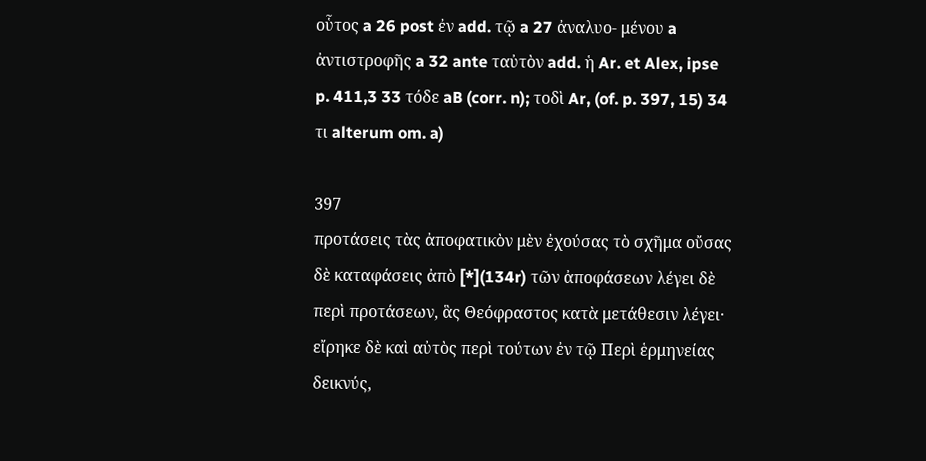οὗτος a 26 post ἐν add. τῷ a 27 ἀναλυο- μένου a ἀντιστροφῆς a 32 ante ταὐτὸν add. ἡ Ar. et Alex, ipse p. 411,3 33 τόδε aB (corr. n); τοδὶ Ar, (of. p. 397, 15) 34 τι alterum om. a)

397
προτάσεις τὰς ἀποφατικὸν μὲν ἐχούσας τὸ σχῆμα οὔσας δὲ καταφάσεις ἀπὸ [*](134r) τῶν ἀποφάσεων λέγει δὲ περὶ προτάσεων, ἃς Θεόφραστος κατὰ μετάθεσιν λέγει· εἴρηκε δὲ καὶ αὐτὸς περὶ τούτων ἐν τῷ Περὶ ἑρμηνείας δεικνύς,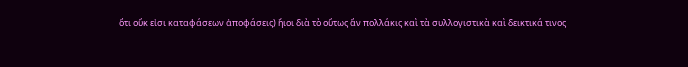ὅτι οὔκ εἰσι καταφάσεων ἀποφάσεις) ἤιοι διὰ τὸ οὕτως ἄν πολλάκις καὶ τὰ συλλογιστικὰ καὶ δεικτικά τινος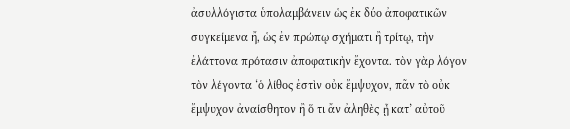ἀσυλλόγιστα ὑπολαμβάνειν ὡς ἐκ δύο ἀποφατικῶν συγκείμενα ἤ, ὡς ἐν πρώπῳ σχήματι ἢ τρίτῳ, τὴν ἐλάττονα πρότασιν ἀποφατικὴν ἔχοντα. τὸν γὰρ λόγον τὸν λέγοντα ‘ὁ λίθος ἐστὶν οὐκ ἔμψυχον, πᾶν τὸ οὐκ ἔμψυχον ἀναίσθητον ἢ ὅ τι ἄν ἀληθὲς ᾖ κατ’ αὐτοῦ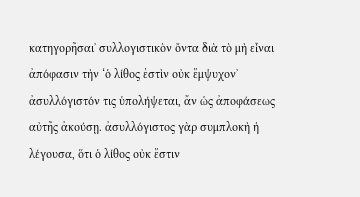κατηγορῆσαι᾿ συλλογιστικὸν ὄντα διὰ τὸ μὴ εἶναι ἀπόφασιν τὴν ‘ὁ λίθος ἐστὶν οὐκ ἔμψυχον᾿ ἀσυλλόγιστόν τις ὑπολήψεται, ἄν ὡς ἀποφάσεως αὐτῆς ἀκούσῃ. ἀσυλλόγιστος γὰρ συμπλοκὴ ἡ λέγουσα, ὅτι ὁ λίθος οὐκ ἔστιν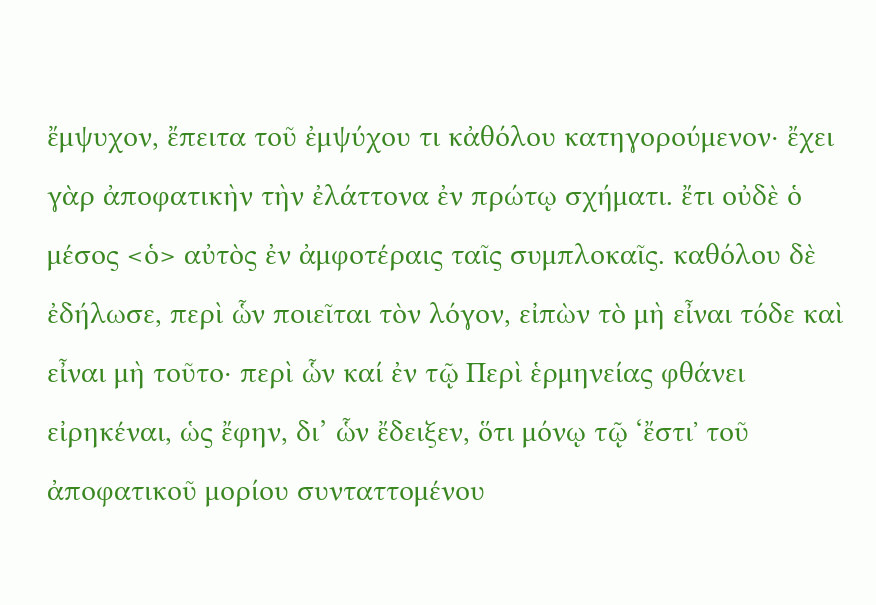ἔμψυχον, ἔπειτα τοῦ ἐμψύχου τι κἀθόλου κατηγορούμενον· ἔχει γὰρ ἀποφατικὴν τὴν ἐλάττονα ἐν πρώτῳ σχήματι. ἔτι οὐδὲ ὁ μέσος <ὁ> αὐτὸς ἐν ἀμφοτέραις ταῖς συμπλοκαῖς. καθόλου δὲ ἐδήλωσε, περὶ ὧν ποιεῖται τὸν λόγον, εἰπὼν τὸ μὴ εἶναι τόδε καὶ εἶναι μὴ τοῦτο· περὶ ὧν καί ἐν τῷ Περὶ ἑρμηνείας φθάνει εἰρηκέναι, ὡς ἔφην, δι’ ὧν ἔδειξεν, ὅτι μόνῳ τῷ ‘ἔστι᾿ τοῦ ἀποφατικοῦ μορίου συνταττομένου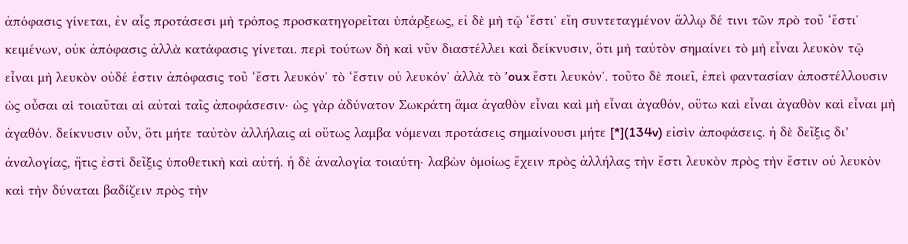ἀπόφασις γίνεται, ἐν αἷς προτάσεσι μὴ τρόπος προσκατηγορεῖται ὑπάρξεως, εἰ δὲ μὴ τῷ ‘ἔστι᾿ εἴη συντεταγμένον ἄλλῳ δέ τινι τῶν πρὸ τοῦ ‘ἔστι᾿ κειμένων, οὐκ ἀπόφασις ἀλλὰ κατάφασις γίνεται. περὶ τούτων δὴ καὶ νῦν διαστέλλει καὶ δείκνυσιν, ὅτι μὴ ταὐτὸν σημαίνει τὸ μὴ εἶναι λευκὸν τῷ εἶναι μὴ λευκὸν οὐδέ ἐστιν ἀπόφασις τοῦ ‘ἔστι λευκόν᾿ τὸ ‘ἔστιν οὐ λευκόν᾿ ἀλλὰ τὸ ’oux ἔστι λευκόν᾿. τοῦτο δὲ ποιεῖ, ἐπεὶ φαντασίαν ἀποστέλλουσιν ὡς οὖσαι αἱ τοιαῦται αἱ αὐταὶ ταῖς ἀποφάσεσιν· ὡς γὰρ ἀδύνατον Σωκράτη ἅμα ἀγαθὸν εἶναι καὶ μὴ εἶναι ἀγαθόν, οὕτω καὶ εἶναι ἀγαθὸν καὶ εἶναι μὴ ἀγαθόν. δείκνυσιν οὖν, ὅτι μήτε ταὐτὸν ἀλλήλαις αἱ οὕτως λαμβα νόμεναι προτάσεις σημαίνουσι μήτε [*](134v) εἰσὶν ἀποφάσεις. ἡ δὲ δεῖξις δι’ ἀναλογίας, ἥτις ἐστὶ δεῖξις ὑποθετικὴ καὶ αὐτή. ἡ δὲ ἀναλογία τοιαύτη· λαβὼν ὁμοίως ἔχειν πρὸς ἀλλήλας τὴν ἔστι λευκὸν πρὸς τὴν ἔστιν οὐ λευκὸν καὶ τὴν δύναται βαδίζειν πρὸς τὴν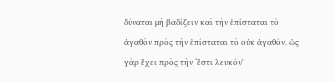δύναται μὴ βαδίζειν καὶ τὴν ἐπίσταται τὸ ἀγαθὸν πρὸς τὴν ἐπίσταται τὸ οὐκ ἀγαθόν. ὡς γὰρ ἔχει πρὸς τὴν ‘ἔστι λευκόν᾿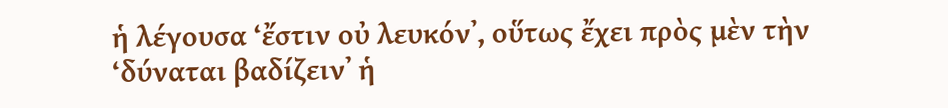ἡ λέγουσα ‘ἔστιν οὐ λευκόν᾿, οὕτως ἔχει πρὸς μὲν τὴν ‘δύναται βαδίζειν᾿ ἡ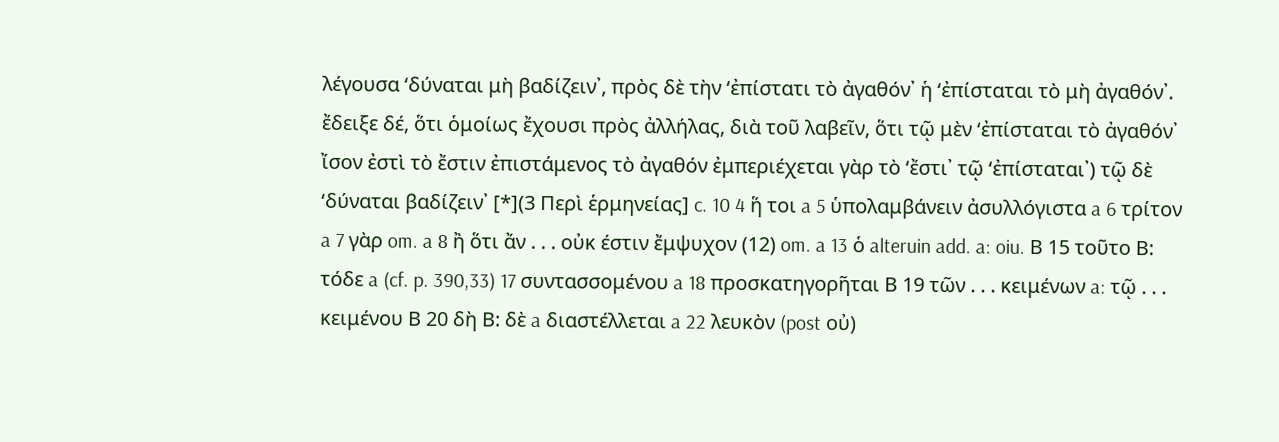λέγουσα ‘δύναται μὴ βαδίζειν᾿, πρὸς δὲ τὴν ‘ἐπίστατι τὸ ἀγαθόν᾿ ἡ ‘ἐπίσταται τὸ μὴ ἀγαθόν᾿. ἔδειξε δέ, ὅτι ὁμοίως ἔχουσι πρὸς ἀλλήλας, διὰ τοῦ λαβεῖν, ὅτι τῷ μὲν ‘ἐπίσταται τὸ ἀγαθόν᾿ ἴσον ἐστὶ τὸ ἔστιν ἐπιστάμενος τὸ ἀγαθόν ἐμπεριέχεται γὰρ τὸ ‘ἔστι᾿ τῷ ‘ἐπίσταται᾿) τῷ δὲ ‘δύναται βαδίζειν᾿ [*](3 Περὶ ἑρμηνείας] c. 10 4 ἥ τοι a 5 ὑπολαμβάνειν ἀσυλλόγιστα a 6 τρίτον a 7 γὰρ om. a 8 ἢ ὅτι ἄν . . . οὐκ έστιν ἔμψυχον (12) om. a 13 ὁ alteruin add. a: oiu. Β 15 τοῦτο Β: τόδε a (cf. p. 390,33) 17 συντασσομένου a 18 προσκατηγορῆται Β 19 τῶν . . . κειμένων a: τῷ . . . κειμένου Β 20 δὴ Β: δὲ a διαστέλλεται a 22 λευκὸν (post οὐ)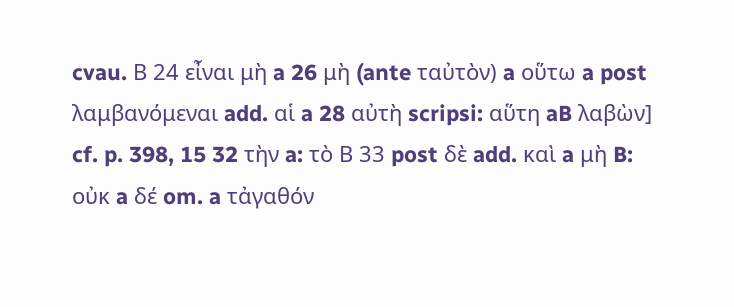cvau. Β 24 εἶναι μὴ a 26 μὴ (ante ταὐτὸν) a οὕτω a post λαμβανόμεναι add. αἱ a 28 αὐτὴ scripsi: αὕτη aB λαβὼν] cf. p. 398, 15 32 τὴν a: τὸ Β 33 post δὲ add. καὶ a μὴ B: οὐκ a δέ om. a τἀγαθόν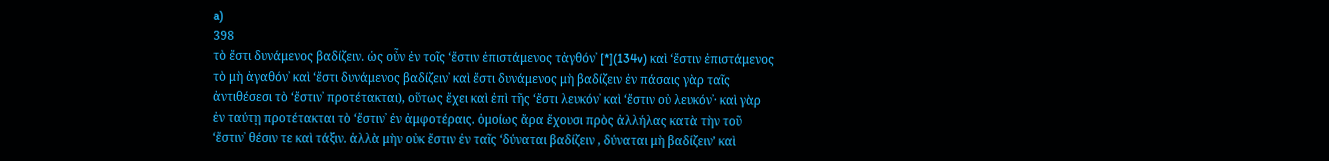a)
398
τὸ ἔστι δυνάμενος βαδίζειν. ὡς οὖν ἐν τοῖς ‘ἔστιν ἐπιστάμενος τἀγθόν᾿ [*](134v) καὶ ‘ἔστιν ἐπιστάμενος τὸ μὴ ἀγαθόν᾿ καὶ ‘ἔστι δυνάμενος βαδίζειν᾿ καὶ ἔστι δυνάμενος μὴ βαδίζειν ἐν πάσαις γὰρ ταῖς ἀντιθέσεσι τὸ ‘ἔστιν᾿ προτέτακται), οὕτως ἔχει καὶ ἐπὶ τῆς ‘ἔστι λευκόν᾿ καὶ ‘ἔστιν οὐ λευκόν᾿· καὶ γὰρ ἐν ταύτῃ προτέτακται τὸ ‘ἔστιν᾿ ἐν ἀμφοτέραις. ὁμοίως ἄρα ἔχουσι πρὸς ἀλλήλας κατὰ τὴν τοῦ ‘ἔστιν᾿ θέσιν τε καὶ τάξιν. ἀλλὰ μὴν οὐκ ἔστιν ἐν ταῖς ‘δύναται βαδίζειν , δύναται μὴ βαδίζειν’ καὶ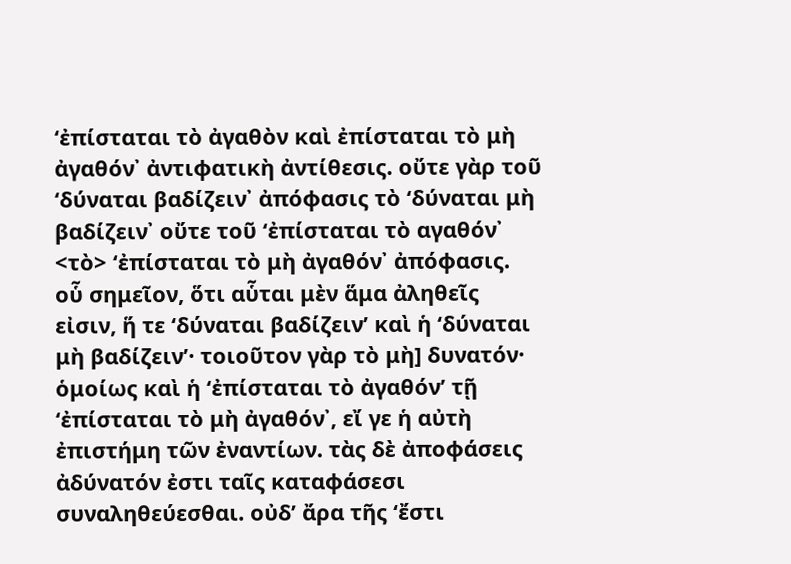‘ἐπίσταται τὸ ἀγαθὸν καὶ ἐπίσταται τὸ μὴ ἀγαθόν᾿ ἀντιφατικὴ ἀντίθεσις. οὔτε γὰρ τοῦ ‘δύναται βαδίζειν᾿ ἀπόφασις τὸ ‘δύναται μὴ βαδίζειν᾿ οὔτε τοῦ ‘ἐπίσταται τὸ αγαθόν᾿ <τὸ> ‘ἐπίσταται τὸ μὴ ἀγαθόν᾿ ἀπόφασις. οὗ σημεῖον, ὅτι αὗται μὲν ἅμα ἀληθεῖς εἰσιν, ἥ τε ‘δύναται βαδίζειν’ καὶ ἡ ‘δύναται μὴ βαδίζειν’· τοιοῦτον γὰρ τὸ μὴ] δυνατόν· ὁμοίως καὶ ἡ ‘ἐπίσταται τὸ ἀγαθόν’ τῇ ‘ἐπίσταται τὸ μὴ ἀγαθόν᾿, εἴ γε ἡ αὐτὴ ἐπιστήμη τῶν ἐναντίων. τὰς δὲ ἀποφάσεις ἀδύνατόν ἐστι ταῖς καταφάσεσι συναληθεύεσθαι. οὐδ’ ἄρα τῆς ‘ἔστι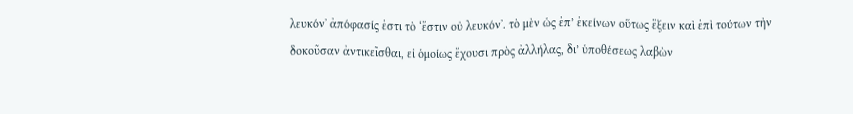λευκόν᾿ ἀπόφασίς ἐστι τὸ ‘ἔστιν οὐ λευκόν᾿. τὸ μὲν ὡς ἐπ’ ἐκείνων οὕτως ἕξειν καὶ ἐπὶ τούτων τὴν δοκοῦσαν ἀντικεῖσθαι, εἰ ὁμοίως ἔχουσι πρὸς ἀλλήλας, δι’ ὑποθέσεως λαβὼν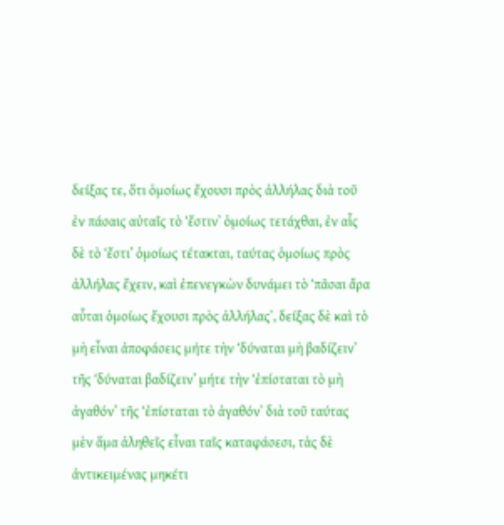δείξας τε, ὅτι ὁμοίως ἔχουσι πρὸς ἀλλήλας διὰ τοῦ ἐν πάσαις αὐταῖς τὸ ‘ἔστιν᾿ ὁμοίως τετάχθαι, ἐν αἷς δὲ τὸ ‘ἔστι’ ὁμοίως τέτακται, ταύτας ὁμοίως πρὸς ἀλλήλας ἔχειν, καὶ ἐπενεγκὼν δυνάμει τὸ ‘πᾶσαι ἄρα αὗται ὁμοίως ἔχουσι πρὸς ἀλλήλας᾿, δείξας δὲ καὶ τὸ μὴ εἶναι ἀποφάσεις μήτε τὴν ‘δύναται μὴ βαδίζειν᾿ τῆς ‘δύναται βαδίζειν’ μήτε τὴν ‘ἐπίσταται τὸ μὴ ἀγαθόν’ τῆς ‘ἐπίσταται τὸ ἀγαθόν᾿ διὰ τοῦ ταύτας μὲν ἅμα ἀληθεῖς εἶναι ταῖς καταφάσεσι, τὰς δὲ ἀντικειμένας μηκέτι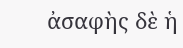ἀσαφὴς δὲ ἡ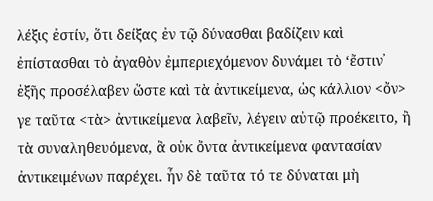λέξις ἐστίν, ὅτι δείξας ἐν τῷ δύνασθαι βαδίζειν καὶ ἐπίστασθαι τὸ ἀγαθὸν ἐμπεριεχόμενον δυνάμει τὸ ‘ἔστιν᾿ ἑξῆς προσέλαβεν ὥστε καὶ τὰ ἀντικείμενα, ὡς κάλλιον <ὄν> γε ταῦτα <τὰ> ἀντικείμενα λαβεῖν, λέγειν αὐτῷ προέκειτο, ἢ τὰ συναληθευόμενα, ἃ οὐκ ὄντα ἀντικείμενα φαντασίαν ἀντικειμένων παρέχει. ἦν δὲ ταῦτα τό τε δύναται μὴ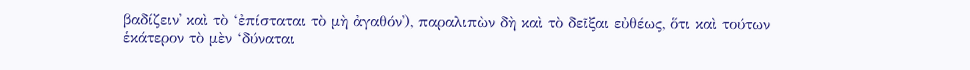βαδίζειν᾿ καὶ τὸ ‘ἐπίσταται τὸ μὴ ἀγαθόν᾿), παραλιπὼν δὴ καὶ τὸ δεῖξαι εὐθέως, ὅτι καὶ τούτων ἑκάτερον τὸ μὲν ‘δύναται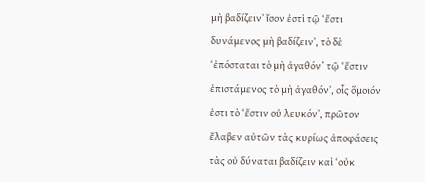μὴ βαδίζειν᾿ ἴσον ἐστὶ τῷ ‘ἔστι δυνάμενος μὴ βαδίζειν᾿, τὸ δὲ ‘ἐπόσταται τὸ μὴ ἀγαθόν’ τῷ ‘ἔστιν ἐπιστάμενος τὸ μὴ ἀγαθόν᾿, οἷς ὅμοιόν ἐστι τὸ ‘ἔστιν οὐ λευκόν᾿, πρῶτον ἔλαβεν αὐτῶν τὰς κυρίως ἀποφάσεις τὰς οὐ δύναται βαδίζειν καὶ ‘οὐκ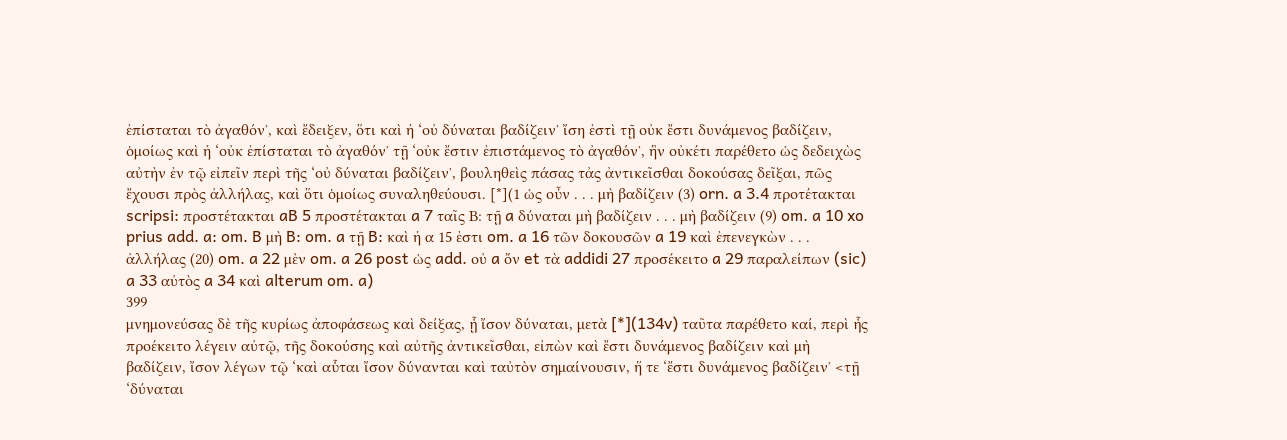ἐπίσταται τὸ ἀγαθόν᾿, καὶ ἔδειξεν, ὅτι καὶ ἡ ‘οὐ δύναται βαδίζειν᾿ ἴση ἐστὶ τῇ οὐκ ἔστι δυνάμενος βαδίζειν, ὁμοίως καὶ ἡ ‘οὐκ ἐπίσταται τὸ ἀγαθόν᾿ τῇ ‘οὐκ ἔστιν ἐπιστάμενος τὸ ἀγαθόν᾿, ἣν οὐκέτι παρέθετο ὡς δεδειχὼς αὐτὴν ἐν τῷ εἰπεῖν περὶ τῆς ‘οὐ δύναται βαδίζειν᾿, βουληθεὶς πάσας τἀς ἀντικεῖσθαι δοκούσας δεῖξαι, πῶς ἔχουσι πρὸς ἀλλήλας, καὶ ὅτι ὁμοίως συναληθεύουσι. [*](1 ὡς οὖν . . . μὴ βαδίζειν (3) orn. a 3.4 προτέτακται scripsi: προστέτακται aB 5 προστέτακται a 7 ταῖς Β: τῇ a δύναται μὴ βαδίζειν . . . μὴ βαδίζειν (9) om. a 10 xo prius add. a: om. B μὴ B: om. a τῇ B: καὶ ἡ α 15 ἐστι om. a 16 τῶν δοκουσῶν a 19 καὶ ἐπενεγκὼν . . . ἀλλήλας (20) om. a 22 μὲν om. a 26 post ὡς add. οὐ a ὄν et τὰ addidi 27 προσέκειτο a 29 παραλείπων (sic) a 33 αὐτὸς a 34 καὶ alterum om. a)
399
μνημονεύσας δὲ τῆς κυρίως ἀποφάσεως καὶ δείξας, ᾗ ἴσον δύναται, μετὰ [*](134v) ταῦτα παρέθετο καί, περὶ ἧς προέκειτο λέγειν αὐτῷ, τῆς δοκούσης καὶ αὐτῆς ἀντικεῖσθαι, εἰπὼν καὶ ἔστι δυνάμενος βαδίζειν καὶ μὴ βαδίζειν, ἴσον λέγων τῷ ‘καὶ αὗται ἴσον δύνανται καὶ ταὐτὸν σημαίνουσιν, ἥ τε ‘ἔστι δυνάμενος βαδίζειν᾿ <τῇ ‘δύναται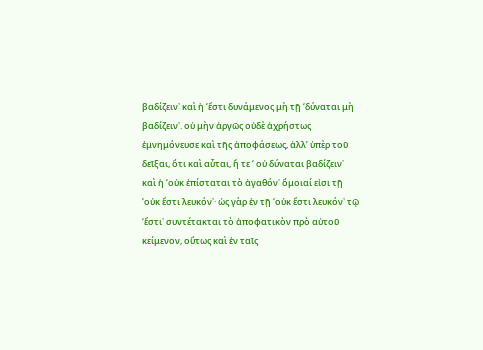βαδίζειν᾿ καὶ ἡ ‘ἔστι δυνάμενος μὴ τῇ ‘δύναται μὴ βαδίζειν᾿. οὐ μὴν ἀργῶς οὐδὲ ἀχρήστως ἐμνημόνευσε καὶ τῆς ἀποφάσεως, ἀλλ’ ὑπὲρ τοῦ δεῖξαι, ὅτι καὶ αὗται, ἥ τε ‘ οὐ δύναται βαδίζειν᾿ καὶ ἡ ‘οὐκ ἐπίσταται τὸ ἀγαθόν᾿ ὅμοιαί εἰσι τῇ ‘οὐκ ἔστι λευκόν᾿· ὡς γὰρ ἐν τῇ ‘οὐκ ἔστι λευκόν᾿ τῷ ‘ἔστι᾿ συντέτακται τὸ ἀποφατικὸν πρὸ αὐτοῦ κείμενον, οὕτως καὶ ἐν ταῖς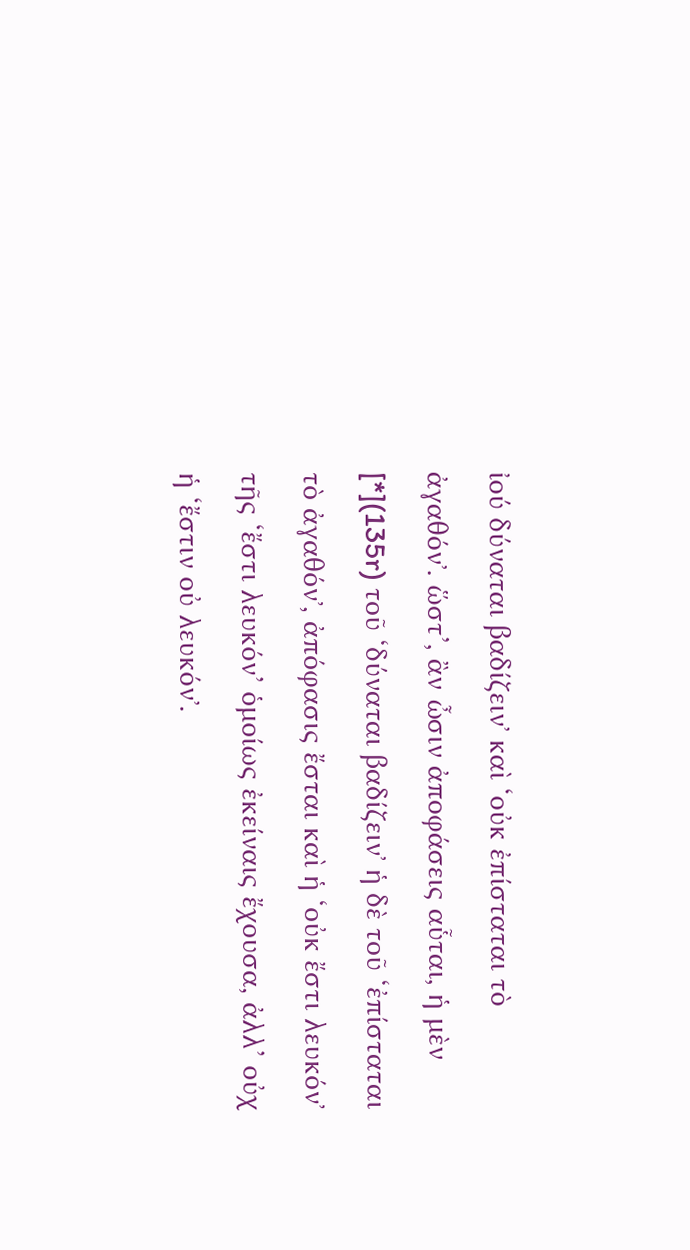ἰού δύναται βαδίζειν᾿ καὶ ‘οὐκ ἐπίσταται τὸ ἀγαθόν᾿. ὥστ’, ἂν ὦσιν ἀποφάσεις αὗται, ἡ μὲν [*](135r) τοῦ ‘δύναται βαδίζειν᾿ ἡ δὲ τοῦ ‘ἐπίσταται τὸ ἀγαθόν᾿, ἀπόφασις ἔσται καὶ ἡ ‘οὐκ ἔστι λευκόν᾿ τῆς ‘ἔστι λευκόν’ ὁμοίως ἐκείναις ἔχουσα, ἀλλ’ οὐχ ἡ ‘ἔστιν οὐ λευκόν᾿.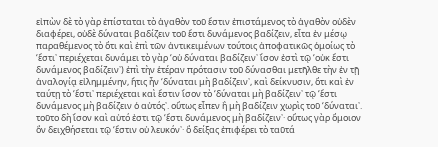εἰπὼν δὲ τὸ γὰρ ἐπίσταται τὸ ἀγαθὸν τοῦ ἔστιν ἐπιστάμενος τὸ ἀγαθὸν οὐδὲν διαφέρει, οὐδὲ δύναται βαδίζειν τοῦ ἔστι δυνάμενος βαδίζειν, εἶτα ἐν μέσῳ παραθέμενος τὸ ὅτι καὶ ἐπὶ τῶν ἀντικειμένων τούτοις ἀποφατικῶς ὁμοίως τὸ ‘ἔστι᾿ περιέχεται δυνάμει τὸ γὰρ ‘οὐ δύναται βαδίζειν᾿ ἴσον ἐστὶ τῷ ‘οὐκ ἔστι δυνάμενος βαδίζειν᾿) ἐπὶ τὴν ἑτέραν πρότασιν τοῦ δύνασθαι μετῆλθε τὴν ἐν τῇ ἀναλογίᾳ εἰλημμένην, ἥτις ἦν ‘δύναται μὴ βαδίζειν᾿, καὶ δείκνυσιν, ὅτι καὶ ἐν ταύτῃ τὸ ‘ἔστι᾿ περιέχεται καὶ ἔστιν ἴσον τὸ ‘δύναται μὴ βαδίζειν᾿ τῷ ‘ἔστι δυνάμενος μὴ βαδίζειν ὁ αὐτός᾿. οὕτως εἶπεν ἢ μὴ βαδίζειν χωρὶς τοῦ ‘δύναται᾿. τοῦτο δὴ ἴσον καὶ αὐτό ἐστι τῷ ‘ἔστι δυνάμενος μὴ βαδίζειν᾿· οὕτως γὰρ ὅμοιον ὂν δειχθήσεται τῷ ‘ἔστιν οὐ λευκόν᾿· ὃ δείξας ἐπιφέρει τὸ ταῦτά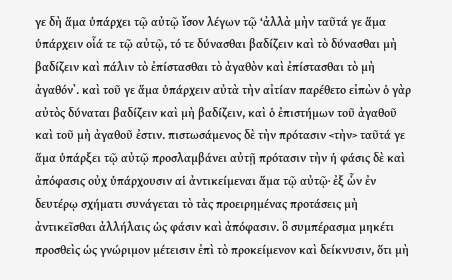γε δὴ ἅμα ὑπάρχει τῷ αὐτῷ ἴσον λέγων τῷ ‘ἀλλὰ μὴν ταῦτά γε ἅμα ὑπάρχειν οἷά τε τῷ αὐτῷ, τό τε δύνασθαι βαδίζειν καὶ τὸ δύνασθαι μὴ βαδίζειν καὶ πάλιν τὸ ἐπίστασθαι τὸ ἀγαθὸν καὶ ἐπίστασθαι τὸ μὴ ἀγαθόν᾿. καὶ τοῦ γε ἅμα ὑπάρχειν αὐτὰ τὴν αἰτίαν παρέθετο εἰπὼν ὁ γὰρ αὐτὸς δύναται βαδίζειν καὶ μὴ βαδίζειν, καὶ ὁ ἐπιστήμων τοῦ ἀγαθοῦ καὶ τοῦ μὴ ἀγαθοῦ ἐστιν. πιστωσάμενος δὲ τὴν πρότασιν <τὴν> ταῦτά γε ἅμα ὑπάρξει τῷ αὐτῷ προσλαμβάνει αὐτῇ πρότασιν τὴν ἡ φάσις δὲ καὶ ἀπόφασις οὐχ ὑπάρχουσιν αἱ ἀντικείμεναι ἅμα τῷ αὐτῷ· ἐξ ὧν ἐν δευτέρῳ σχήματι συνάγεται τὸ τὰς προειρημένας προτάσεις μὴ ἀντικεῖσθαι ἀλλήλαις ὡς φάσιν καὶ ἀπόφασιν. ὃ συμπέρασμα μηκέτι προσθεὶς ὡς γνώριμον μέτεισιν ἐπὶ τὸ προκείμενον καὶ δείκνυσιν, ὅτι μὴ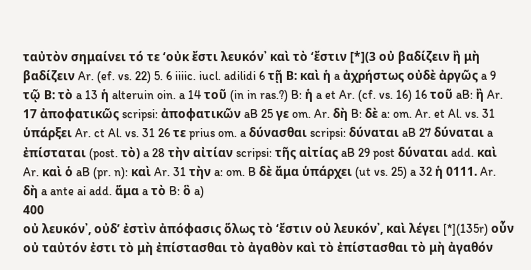ταὐτὸν σημαίνει τό τε ‘οὐκ ἔστι λευκόν᾿ καὶ τὸ ‘ἔστιν [*](3 οὐ βαδίζειν ἢ μὴ βαδίζειν Ar. (ef. vs. 22) 5. 6 iiiic. iucl. adilidi 6 τῇ Β: καὶ ἡ a ἀχρήστως οὐδὲ ἀργῶς a 9 τῷ Β: τὸ a 13 ἡ alteruin oin. a 14 τοῦ (in in ras.?) B: ἡ a et Ar. (cf. vs. 16) 16 τοῦ aB: ἢ Ar. 17 ἀποφατικῶς scripsi: ἀποφατικῶν aB 25 γε om. Ar. δὴ B: δὲ a: om. Ar. et Al. vs. 31 ὑπάρξει Ar. ct Al. vs. 31 26 τε prius om. a δύνασθαι scripsi: δύναται aB 27 δύναται a ἐπίσταται (post. τὸ) a 28 τὴν αἰτίαν scripsi: τῆς αἰτίας aB 29 post δύναται add. καὶ Ar. καὶ ὁ aB (pr. n): καὶ Ar. 31 τὴν a: om. B δὲ ἄμα ὑπάρχει (ut vs. 25) a 32 ἡ 0111. Ar. δὴ a ante ai add. ἅμα a τὸ B: ὃ a)
400
οὐ λευκόν᾿, οὐδ’ ἐστὶν ἀπόφασις ὅλως τὸ ‘ἔστιν οὐ λευκόν᾿, καὶ λέγει [*](135r) οὖν οὐ ταὐτόν ἐστι τὸ μὴ ἐπίστασθαι τὸ ἀγαθὸν καὶ τὸ ἐπίστασθαι τὸ μὴ ἀγαθόν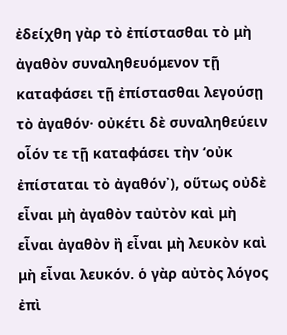ἐδείχθη γὰρ τὸ ἐπίστασθαι τὸ μὴ ἀγαθὸν συναληθευόμενον τῇ καταφάσει τῇ ἐπίστασθαι λεγούσῃ τὸ ἀγαθόν· οὐκέτι δὲ συναληθεύειν οἷόν τε τῇ καταφάσει τὴν ‘οὐκ ἐπίσταται τὸ ἀγαθόν᾿), οὕτως οὐδὲ εἶναι μὴ ἀγαθὸν ταὐτὸν καὶ μὴ εἶναι ἀγαθὸν ἢ εἶναι μὴ λευκὸν καὶ μὴ εἶναι λευκόν. ὁ γὰρ αὐτὸς λόγος ἐπὶ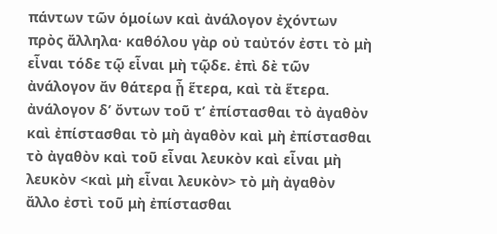πάντων τῶν ὁμοίων καὶ ἀνάλογον ἐχόντων πρὸς ἄλληλα· καθόλου γὰρ οὐ ταὐτόν ἐστι τὸ μὴ εἶναι τόδε τῷ εἶναι μὴ τῷδε. ἐπὶ δὲ τῶν ἀνάλογον ἄν θάτερα ᾖ ἕτερα, καὶ τὰ ἕτερα. ἀνάλογον δ’ ὄντων τοῦ τ’ ἐπίστασθαι τὸ ἀγαθὸν καὶ ἐπίστασθαι τὸ μὴ ἀγαθὸν καὶ μὴ ἐπίστασθαι τὸ ἀγαθὸν καὶ τοῦ εἶναι λευκὸν καὶ εἶναι μὴ λευκὸν <καὶ μὴ εἶναι λευκὸν> τὸ μὴ ἀγαθὸν ἄλλο ἐστὶ τοῦ μὴ ἐπίστασθαι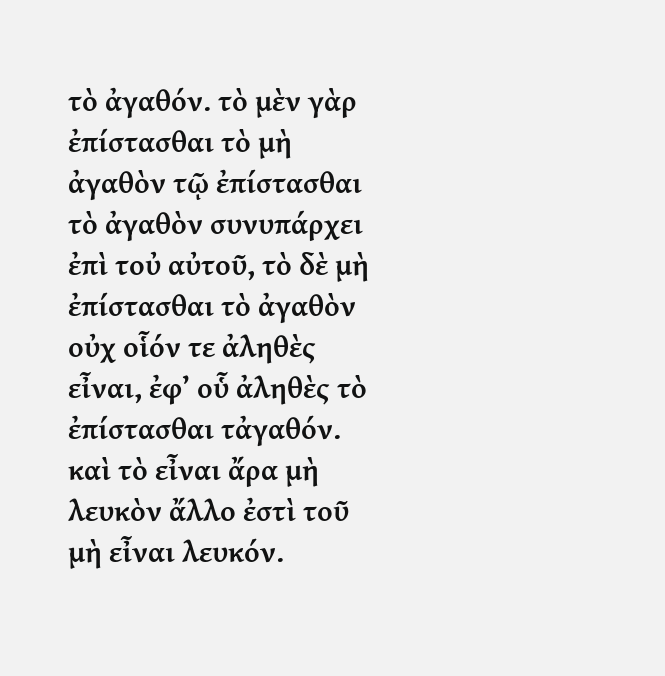τὸ ἀγαθόν. τὸ μὲν γὰρ ἐπίστασθαι τὸ μὴ ἀγαθὸν τῷ ἐπίστασθαι τὸ ἀγαθὸν συνυπάρχει ἐπὶ τοὐ αὐτοῦ, τὸ δὲ μὴ ἐπίστασθαι τὸ ἀγαθὸν οὐχ οἷόν τε ἀληθὲς εἶναι, ἐφ’ οὗ ἀληθὲς τὸ ἐπίστασθαι τἀγαθόν. καὶ τὸ εἶναι ἄρα μὴ λευκὸν ἄλλο ἐστὶ τοῦ μὴ εἶναι λευκόν.